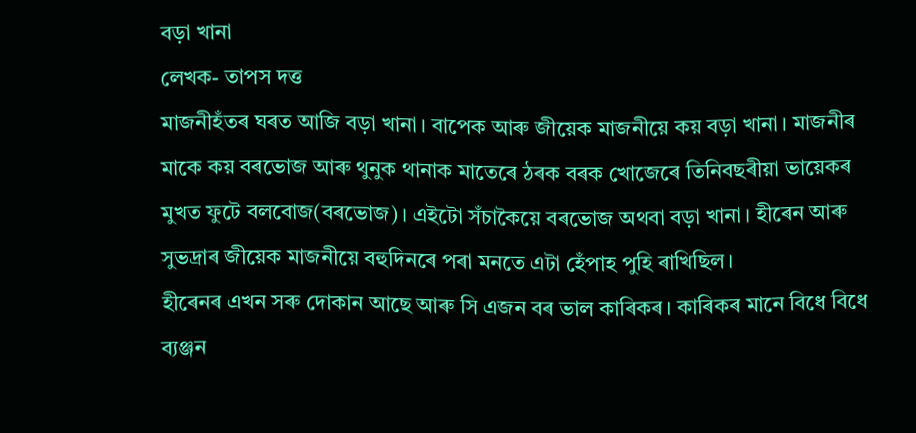বড়া খানা
লেখক- তাপস দত্ত
মাজনীহঁতৰ ঘৰত আজি বড়া খানা। বাপেক আৰু জীয়েক মাজনীয়ে কয় বড়া খানা। মাজনীৰ মাকে কয় বৰভোজ আৰু থুনুক থানাক মাতেৰে ঠৰক বৰক খোজেৰে তিনিবছৰীয়া ভায়েকৰ মুখত ফুটে বলবোজ(বৰভোজ)। এইটো সঁচাকৈয়ে বৰভোজ অথবা বড়া খানা। হীৰেন আৰু সুভদ্ৰাৰ জীয়েক মাজনীয়ে বহুদিনৰে পৰা মনতে এটা হেঁপাহ পুহি ৰাখিছিল।
হীৰেনৰ এখন সৰু দোকান আছে আৰু সি এজন বৰ ভাল কাৰিকৰ। কাৰিকৰ মানে বিধে বিধে ব্যঞ্জন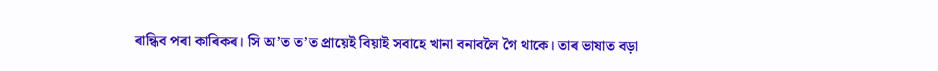ৰান্ধিব পৰা কাৰিকৰ। সি অ’ত ত’ত প্ৰায়েই বিয়াই সবাহে খানা বনাবলৈ গৈ থাকে। তাৰ ভাষাত বড়া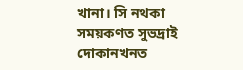খানা। সি নথকা সময়কণত সুভদ্ৰাই দোকানখনত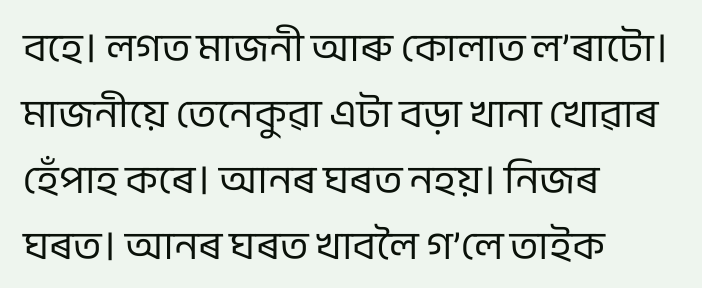বহে। লগত মাজনী আৰু কোলাত ল’ৰাটো।
মাজনীয়ে তেনেকুৱা এটা বড়া খানা খোৱাৰ হেঁপাহ কৰে। আনৰ ঘৰত নহয়। নিজৰ ঘৰত। আনৰ ঘৰত খাবলৈ গ’লে তাইক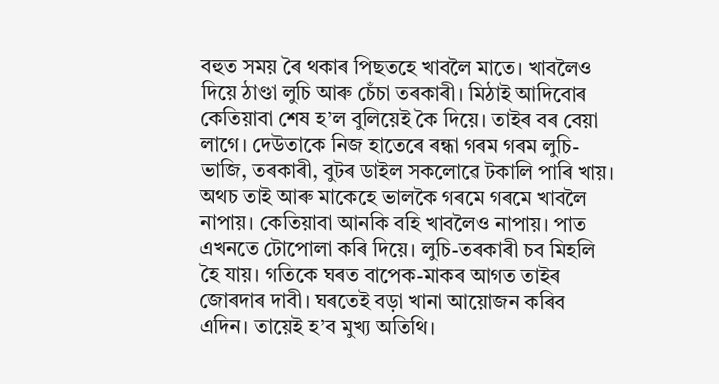বহুত সময় ৰৈ থকাৰ পিছতহে খাবলৈ মাতে। খাবলৈও দিয়ে ঠাণ্ডা লুচি আৰু চেঁচা তৰকাৰী। মিঠাই আদিবোৰ কেতিয়াবা শেষ হ’ল বুলিয়েই কৈ দিয়ে। তাইৰ বৰ বেয়া লাগে। দেউতাকে নিজ হাতেৰে ৰন্ধা গৰম গৰম লুচি-ভাজি, তৰকাৰী, বুটৰ ডাইল সকলোৱে টকালি পাৰি খায়। অথচ তাই আৰু মাকেহে ভালকৈ গৰমে গৰমে খাবলৈ নাপায়। কেতিয়াবা আনকি বহি খাবলৈও নাপায়। পাত এখনতে টোপোলা কৰি দিয়ে। লুচি-তৰকাৰী চব মিহলি হৈ যায়। গতিকে ঘৰত বাপেক-মাকৰ আগত তাইৰ জোৰদাৰ দাবী। ঘৰতেই বড়া খানা আয়োজন কৰিব এদিন। তায়েই হ’ব মুখ্য অতিথি।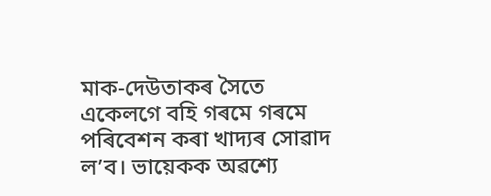মাক-দেউতাকৰ সৈতে একেলগে বহি গৰমে গৰমে পৰিবেশন কৰা খাদ্যৰ সোৱাদ ল’ব। ভায়েকক অৱশ্যে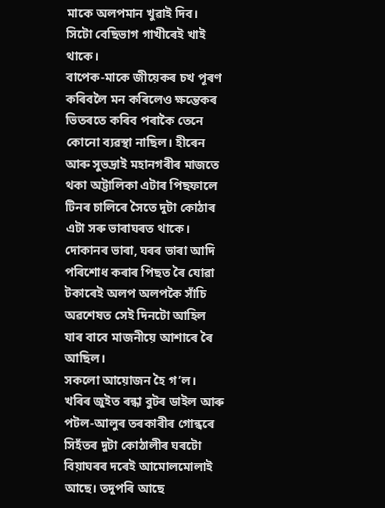মাকে অলপমান খুৱাই দিব। সিটো বেছিভাগ গাখীৰেই খাই থাকে।
বাপেক-মাকে জীয়েকৰ চখ পূৰণ কৰিবলৈ মন কৰিলেও ক্ষন্তেকৰ ভিতৰতে কৰিব পৰাকৈ তেনে কোনো ব্যৱস্থা নাছিল। হীৰেন আৰু সুভদ্ৰাই মহানগৰীৰ মাজতে থকা অট্টালিকা এটাৰ পিছফালে টিনৰ চালিৰে সৈতে দুটা কোঠাৰ এটা সৰু ভাৰাঘৰত থাকে। দোকানৰ ভাৰা, ঘৰৰ ভাৰা আদি পৰিশোধ কৰাৰ পিছত ৰৈ যোৱা টকাৰেই অলপ অলপকৈ সাঁচি অৱশেষত সেই দিনটো আহিল যাৰ বাবে মাজনীয়ে আশাৰে ৰৈ আছিল।
সকলো আয়োজন হৈ গ’ল। খৰিৰ জুইত ৰন্ধা বুটৰ ডাইল আৰু পটল-আলুৰ তৰকাৰীৰ গোন্ধৰে সিহঁতৰ দুটা কোঠালীৰ ঘৰটো বিয়াঘৰৰ দৰেই আমোলমোলাই আছে। তদুপৰি আছে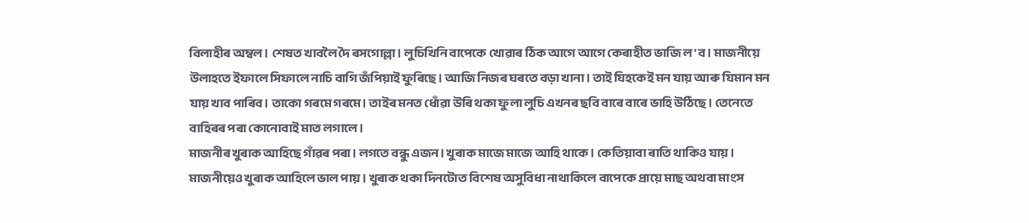বিলাহীৰ অম্বল। শেষত খাবলৈ দৈ ৰসগোল্লা। লুচিখিনি বাপেকে খোৱাৰ ঠিক আগে আগে কেৰাহীত ভাজি ল’ব। মাজনীয়ে উলাহতে ইফালে সিফালে নাচি বাগি জঁপিয়াই ফুৰিছে। আজি নিজৰ ঘৰতে বড়া খানা। তাই যিহকেই মন যায় আৰু যিমান মন যায় খাব পাৰিব। তাকো গৰমে গৰমে। তাইৰ মনত ধোঁৱা উৰি থকা ফুলা লুচি এখনৰ ছবি বাৰে বাৰে ভাহি উঠিছে। তেনেতে বাহিৰৰ পৰা কোনোবাই মাত লগালে।
মাজনীৰ খুৰাক আহিছে গাঁৱৰ পৰা। লগতে বন্ধু এজন। খুৰাক মাজে মাজে আহি থাকে। কেতিয়াবা ৰাতি থাকিও যায়। মাজনীয়েও খুৰাক আহিলে ভাল পায়। খুৰাক থকা দিনটোত বিশেষ অসুবিধা নাথাকিলে বাপেকে প্ৰায়ে মাছ অথবা মাংস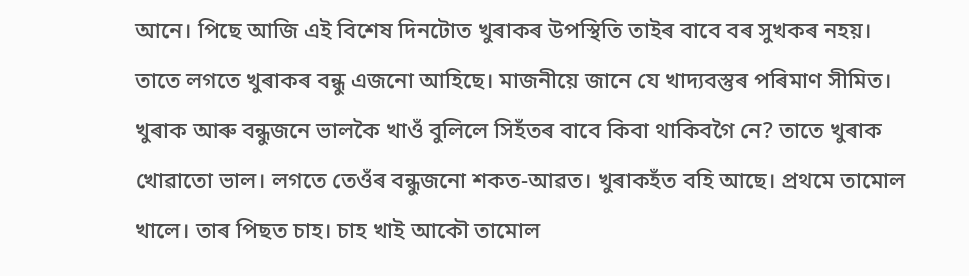আনে। পিছে আজি এই বিশেষ দিনটোত খুৰাকৰ উপস্থিতি তাইৰ বাবে বৰ সুখকৰ নহয়। তাতে লগতে খুৰাকৰ বন্ধু এজনো আহিছে। মাজনীয়ে জানে যে খাদ্যবস্তুৰ পৰিমাণ সীমিত। খুৰাক আৰু বন্ধুজনে ভালকৈ খাওঁ বুলিলে সিহঁতৰ বাবে কিবা থাকিবগৈ নে? তাতে খুৰাক খোৱাতো ভাল। লগতে তেওঁৰ বন্ধুজনো শকত-আৱত। খুৰাকহঁত বহি আছে। প্ৰথমে তামোল খালে। তাৰ পিছত চাহ। চাহ খাই আকৌ তামোল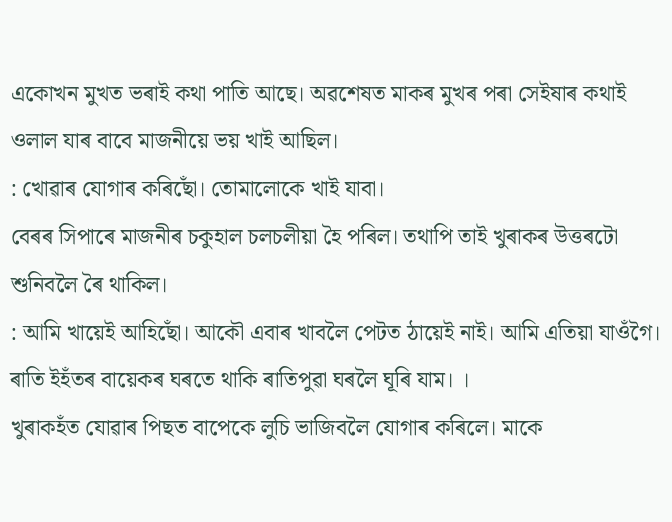একোখন মুখত ভৰাই কথা পাতি আছে। অৱশেষত মাকৰ মুখৰ পৰা সেইষাৰ কথাই ওলাল যাৰ বাবে মাজনীয়ে ভয় খাই আছিল।
: খোৱাৰ যোগাৰ কৰিছোঁ। তোমালোকে খাই যাবা।
বেৰৰ সিপাৰে মাজনীৰ চকুহাল চলচলীয়া হৈ পৰিল। তথাপি তাই খুৰাকৰ উত্তৰটো শুনিবলৈ ৰৈ থাকিল।
: আমি খায়েই আহিছোঁ। আকৌ এবাৰ খাবলৈ পেটত ঠায়েই নাই। আমি এতিয়া যাওঁগৈ। ৰাতি ইহঁতৰ বায়েকৰ ঘৰতে থাকি ৰাতিপুৱা ঘৰলৈ ঘূৰি যাম। ।
খুৰাকহঁত যোৱাৰ পিছত বাপেকে লুচি ভাজিবলৈ যোগাৰ কৰিলে। মাকে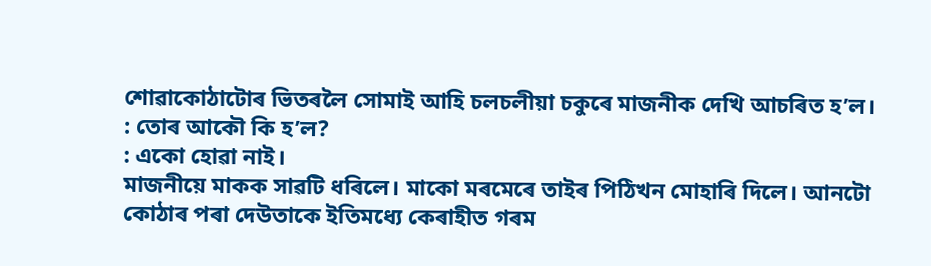শোৱাকোঠাটোৰ ভিতৰলৈ সোমাই আহি চলচলীয়া চকুৰে মাজনীক দেখি আচৰিত হ’ল।
: তোৰ আকৌ কি হ’ল?
: একো হোৱা নাই।
মাজনীয়ে মাকক সাৱটি ধৰিলে। মাকো মৰমেৰে তাইৰ পিঠিখন মোহাৰি দিলে। আনটো কোঠাৰ পৰা দেউতাকে ইতিমধ্যে কেৰাহীত গৰম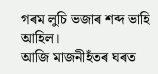গৰম লুচি ভজাৰ শব্দ ভাহি আহিল।
আজি মাজনীহঁতৰ ঘৰত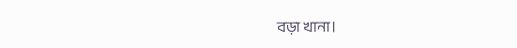বড়া খানা।